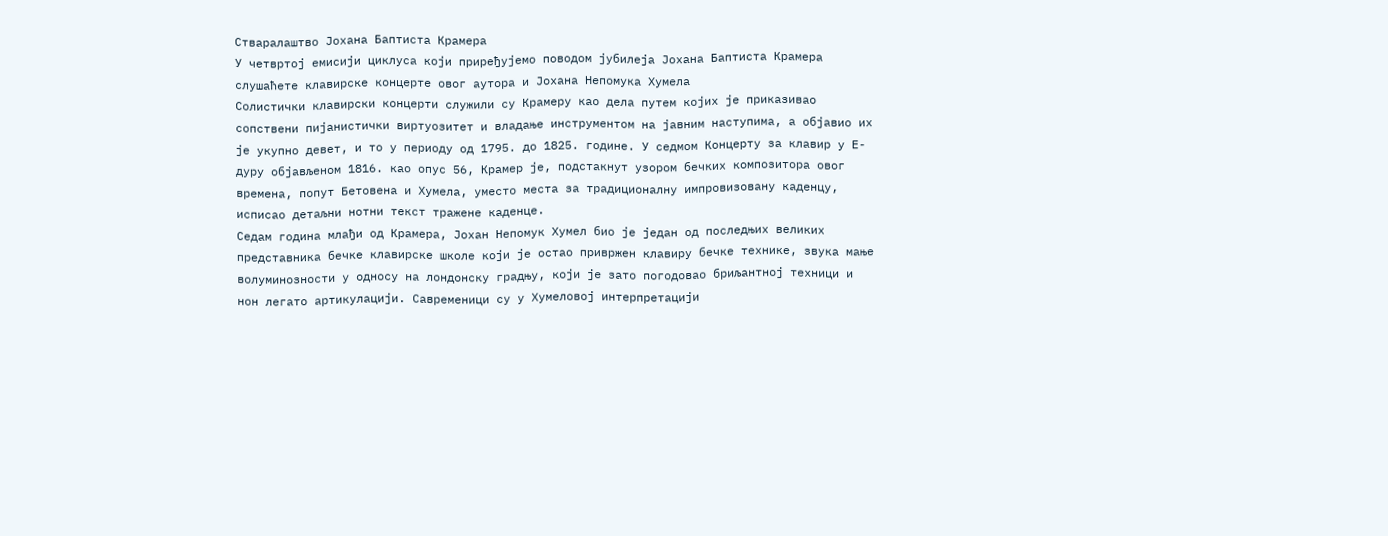Стваралаштво Јохана Баптиста Крамера
У четвртој емисији циклуса који приређујемо поводом јубилеја Јохана Баптиста Крамера слушаћете клавирске концерте овог аутора и Јохана Непомука Хумела
Солистички клавирски концерти служили су Крамеру као дела путем којих је приказивао сопствени пијанистички виртуозитет и владање инструментом на јавним наступима, а објавио их је укупно девет, и то у периоду од 1795. до 1825. године. У седмом Концерту за клавир у Е-дуру објављеном 1816. као опус 56, Крамер је, подстакнут узором бечких композитора овог времена, попут Бетовена и Хумела, уместо места за традиционалну импровизовану каденцу, исписао детаљни нотни текст тражене каденце.
Седам година млађи од Крамера, Јохан Непомук Хумел био је један од последњих великих представника бечке клавирске школе који је остао привржен клавиру бечке технике, звука мање волуминозности у односу на лондонску градњу, који је зато погодовао бриљантној техници и нон легато артикулацији. Савременици су у Хумеловој интерпретацији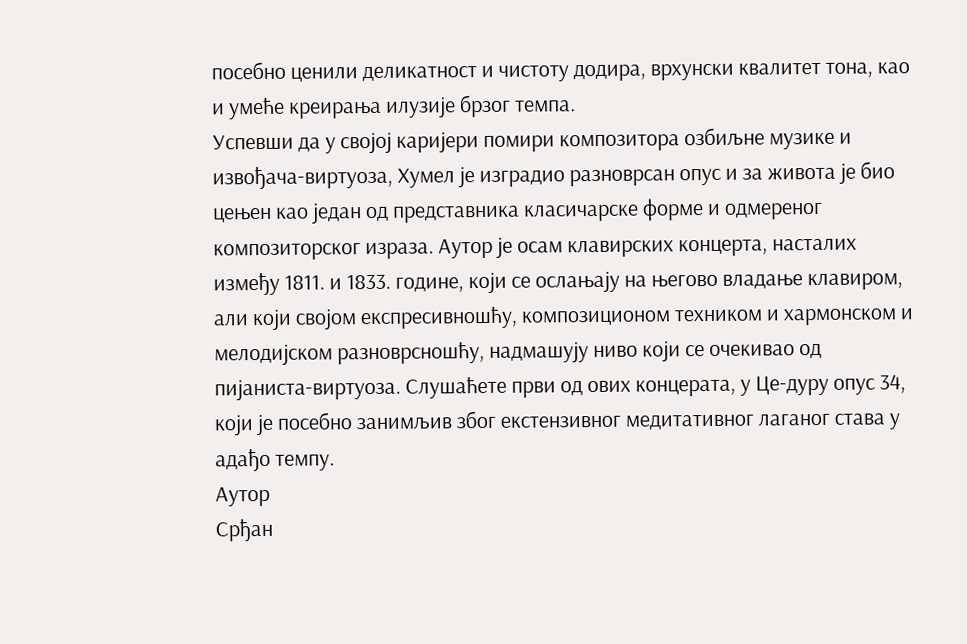посебно ценили деликатност и чистоту додира, врхунски квалитет тона, као и умеће креирања илузије брзог темпа.
Успевши да у својој каријери помири композитора озбиљне музике и извођача-виртуоза, Хумел је изградио разноврсан опус и за живота је био цењен као један од представника класичарске форме и одмереног композиторског израза. Аутор је осам клавирских концерта, насталих између 1811. и 1833. године, који се ослањају на његово владање клавиром, али који својом експресивношћу, композиционом техником и хармонском и мелодијском разноврсношћу, надмашују ниво који се очекивао од пијаниста-виртуоза. Слушаћете први од ових концерата, у Це-дуру опус 34, који је посебно занимљив због екстензивног медитативног лаганог става у адађо темпу.
Аутор
Срђан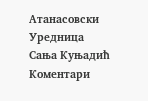Атанасовски
Уредница
Сања Куњадић
Коментари